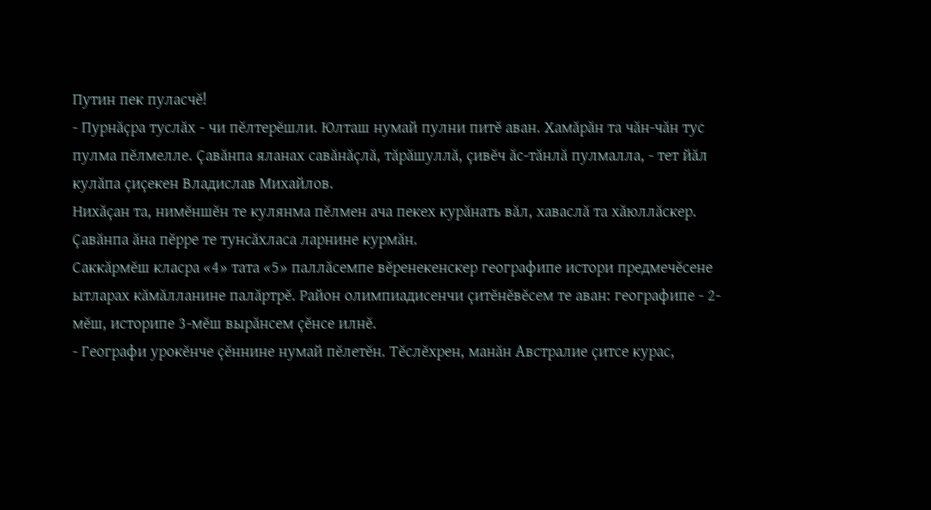Путин пек пуласчĕ!
- Пурнăçра туслăх - чи пĕлтерĕшли. Юлташ нумай пулни питĕ аван. Хамăрăн та чăн-чăн тус пулма пĕлмелле. Çавăнпа яланах савăнăçлă, тăрăшуллă, çивĕч ăс-тăнлă пулмалла, - тет йăл кулăпа çиçекен Владислав Михайлов.
Нихăçан та, нимĕншĕн те кулянма пĕлмен ача пекех курăнать вăл, хаваслă та хăюллăскер. Çавăнпа ăна пĕрре те тунсăхласа ларнине курмăн.
Саккăрмĕш класра «4» тата «5» паллăсемпе вĕренекенскер географипе истори предмечĕсене ытларах кăмăлланине палăртрĕ. Район олимпиадисенчи çитĕнĕвĕсем те аван: географипе - 2-мĕш, историпе 3-мĕш вырăнсем çĕнсе илнĕ.
- Географи урокĕнче çĕннине нумай пĕлетĕн. Тĕслĕхрен, манăн Австралие çитсе курас,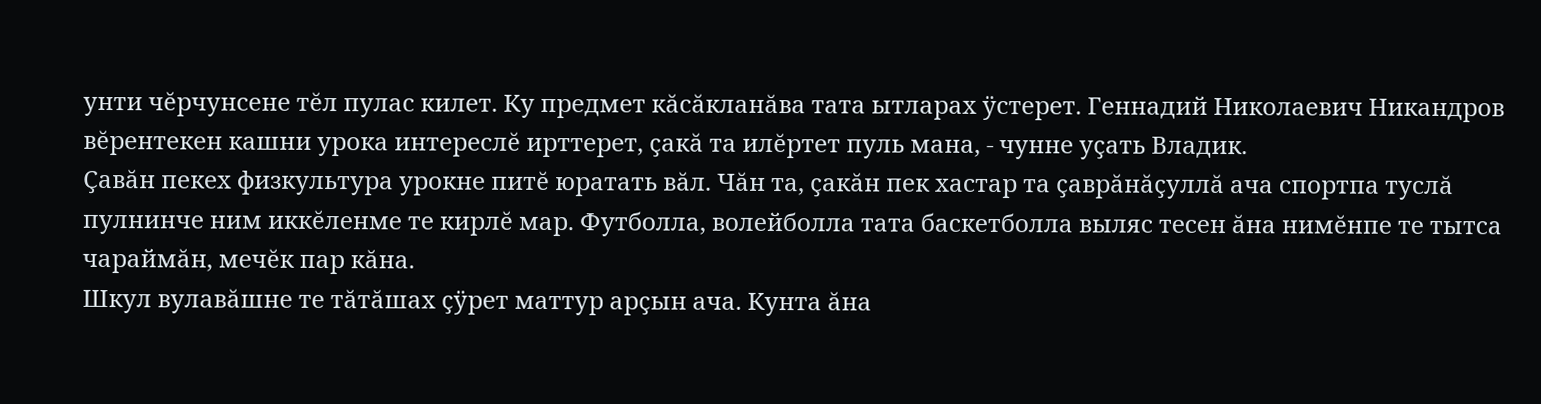унти чĕрчунсене тĕл пулас килет. Ку предмет кăсăкланăва тата ытларах ÿстерет. Геннадий Николаевич Никандров вĕрентекен кашни урока интереслĕ ирттерет, çакă та илĕртет пуль мана, - чунне уçать Владик.
Çавăн пекех физкультура урокне питĕ юратать вăл. Чăн та, çакăн пек хастар та çаврăнăçуллă ача спортпа туслă пулнинче ним иккĕленме те кирлĕ мар. Футболла, волейболла тата баскетболла выляс тесен ăна нимĕнпе те тытса чараймăн, мечĕк пар кăна.
Шкул вулавăшне те тăтăшах çÿрет маттур арçын ача. Кунта ăна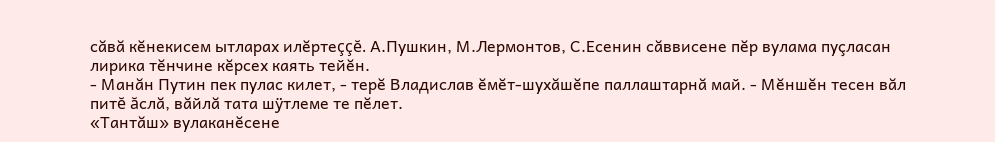сăвă кĕнекисем ытларах илĕртеççĕ. А.Пушкин, М.Лермонтов, С.Есенин сăввисене пĕр вулама пуçласан лирика тĕнчине кĕрсех каять тейĕн.
- Манăн Путин пек пулас килет, - терĕ Владислав ĕмĕт-шухăшĕпе паллаштарнă май. - Мĕншĕн тесен вăл питĕ ăслă, вăйлă тата шÿтлеме те пĕлет.
«Тантăш» вулаканĕсене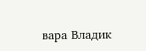вара Владик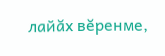лайăх вĕренме,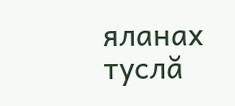яланах туслă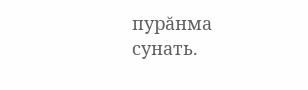пурăнма сунать.